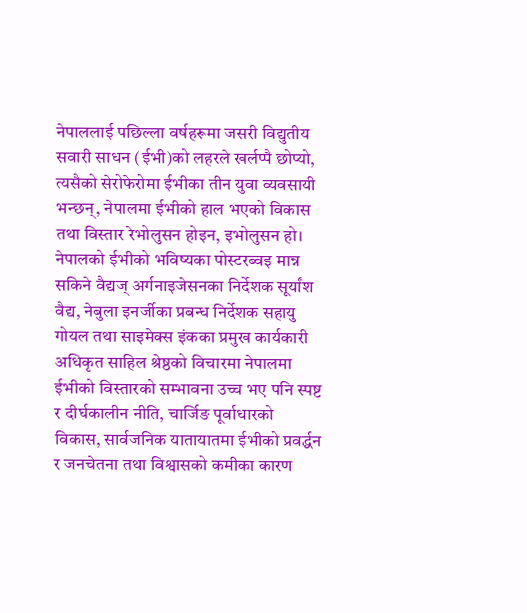नेपाललाई पछिल्ला वर्षहरूमा जसरी विद्युतीय सवारी साधन (ईभी)को लहरले खर्लप्पै छोप्यो, त्यसैको सेरोफेरोमा ईभीका तीन युवा व्यवसायी भन्छन्, नेपालमा ईभीको हाल भएको विकास तथा विस्तार रेभोलुसन होइन, इभोलुसन हो।
नेपालको ईभीको भविष्यका पोस्टरब्वइ मान्न सकिने वैद्यज् अर्गनाइजेसनका निर्देशक सूर्यांश वैद्य, नेबुला इनर्जीका प्रबन्ध निर्देशक सहायु गोयल तथा साइमेक्स इंकका प्रमुख कार्यकारी अधिकृत साहिल श्रेष्ठको विचारमा नेपालमा ईभीको विस्तारको सम्भावना उच्च भए पनि स्पष्ट र दीर्घकालीन नीति, चार्जिङ पूर्वाधारको विकास, सार्वजनिक यातायातमा ईभीको प्रवर्द्धन र जनचेतना तथा विश्वासको कमीका कारण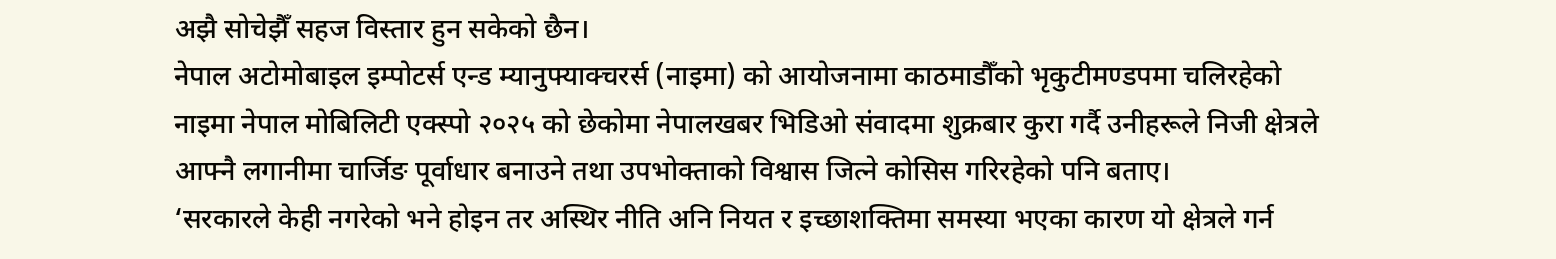अझै सोचेझैँ सहज विस्तार हुन सकेको छैन।
नेपाल अटोमोबाइल इम्पोटर्स एन्ड म्यानुफ्याक्चरर्स (नाइमा) को आयोजनामा काठमाडौँको भृकुटीमण्डपमा चलिरहेको नाइमा नेपाल मोबिलिटी एक्स्पो २०२५ को छेकोमा नेपालखबर भिडिओ संवादमा शुक्रबार कुरा गर्दै उनीहरूले निजी क्षेत्रले आफ्नै लगानीमा चार्जिङ पूर्वाधार बनाउने तथा उपभोक्ताको विश्वास जित्ने कोसिस गरिरहेको पनि बताए।
‘सरकारले केही नगरेको भने होइन तर अस्थिर नीति अनि नियत र इच्छाशक्तिमा समस्या भएका कारण यो क्षेत्रले गर्न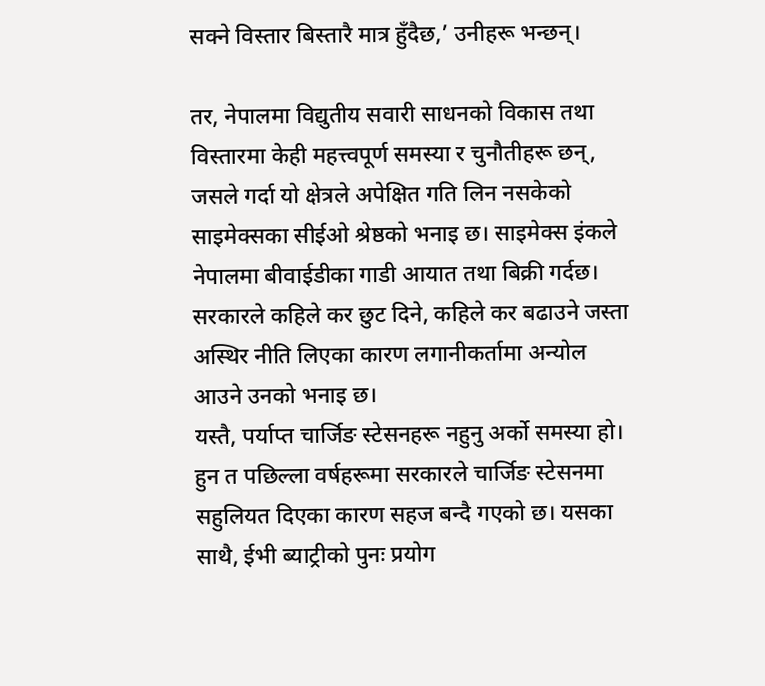सक्ने विस्तार बिस्तारै मात्र हुँदैछ,’ उनीहरू भन्छन्।

तर, नेपालमा विद्युतीय सवारी साधनको विकास तथा विस्तारमा केही महत्त्वपूर्ण समस्या र चुनौतीहरू छन्, जसले गर्दा यो क्षेत्रले अपेक्षित गति लिन नसकेको साइमेक्सका सीईओ श्रेष्ठको भनाइ छ। साइमेक्स इंकले नेपालमा बीवाईडीका गाडी आयात तथा बिक्री गर्दछ।
सरकारले कहिले कर छुट दिने, कहिले कर बढाउने जस्ता अस्थिर नीति लिएका कारण लगानीकर्तामा अन्योल आउने उनको भनाइ छ।
यस्तै, पर्याप्त चार्जिङ स्टेसनहरू नहुनु अर्को समस्या हो। हुन त पछिल्ला वर्षहरूमा सरकारले चार्जिङ स्टेसनमा सहुलियत दिएका कारण सहज बन्दै गएको छ। यसका साथै, ईभी ब्याट्रीको पुनः प्रयोग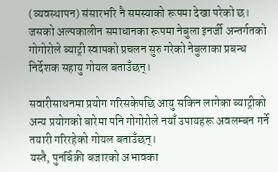(व्यवस्थापन) संसारभरि नै समस्याको रूपमा देखा परेको छ। जसको अल्पकालीन समाधानका रूपमा नेबुला इनर्जी अन्तर्गतको गोगोरोले ब्याट्री स्वापको प्रचलन सुरु गरेको नेबुलाका प्रबन्ध निर्देशक सहायु गोयल बताउँछन्।

सवारीसाधनमा प्रयोग गरिसकेपछि आयु सकिन लागेका ब्याट्रीको अन्य प्रयोगको बारेमा पनि गोगोरोले नयाँ उपायहरू अवलम्बन गर्ने तयारी गरिरहेको गोयल बताउँछन्।
यस्तै, पुनर्बिक्री बजारको अभावका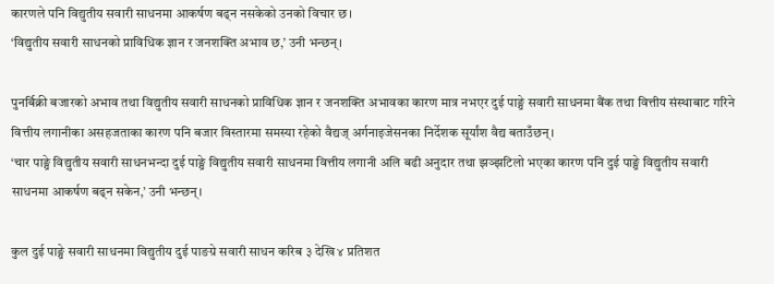कारणले पनि विद्युतीय सवारी साधनमा आकर्षण बढ्न नसकेको उनको विचार छ।
‘विद्युतीय सवारी साधनको प्राविधिक ज्ञान र जनशक्ति अभाव छ,’ उनी भन्छन्।

पुनर्बिक्री बजारको अभाव तथा विद्युतीय सवारी साधनको प्राविधिक ज्ञान र जनशक्ति अभावका कारण मात्र नभएर दुई पाङ्ग्रे सवारी साधनमा बैंक तथा वित्तीय संस्थाबाट गरिने वित्तीय लगानीका असहजताका कारण पनि बजार विस्तारमा समस्या रहेको वैद्यज् अर्गनाइजेसनका निर्देशक सूर्यांश वैद्य बताउँछन्।
‘चार पाङ्ग्रे विद्युतीय सवारी साधनभन्दा दुई पाङ्ग्रे विद्युतीय सवारी साधनमा वित्तीय लगानी अलि बढी अनुदार तथा झञ्झटिलो भएका कारण पनि दुई पाङ्ग्रे विद्युतीय सवारी साधनमा आकर्षण बढ्न सकेन,’ उनी भन्छन्।

कुल दुई पाङ्ग्रे सवारी साधनमा विद्युतीय दुई पाङग्रे सवारी साधन करिब ३ देखि ४ प्रतिशत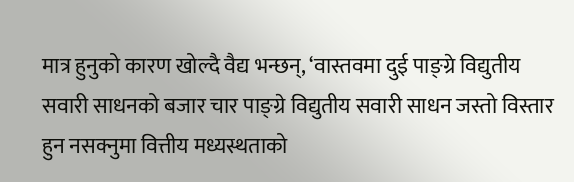मात्र हुनुको कारण खोल्दै वैद्य भन्छन्, ‘वास्तवमा दुई पाङ्ग्रे विद्युतीय सवारी साधनको बजार चार पाङ्ग्रे विद्युतीय सवारी साधन जस्तो विस्तार हुन नसक्नुमा वित्तीय मध्यस्थताको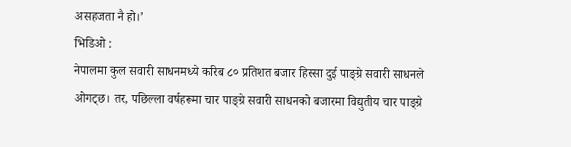असहजता नै हो।’
भिडिओ :
नेपालमा कुल सवारी साधनमध्ये करिब ८० प्रतिशत बजार हिस्सा दुई पाङ्ग्रे सवारी साधनले ओगट्छ। तर, पछिल्ला वर्षहरूमा चार पाङ्ग्रे सवारी साधनको बजारमा विद्युतीय चार पाङ्ग्रे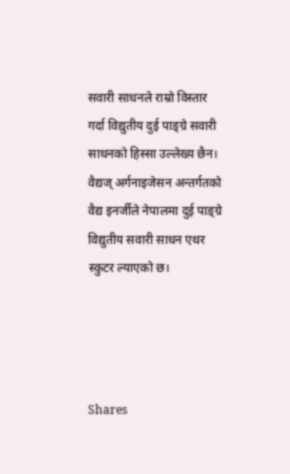सवारी साधनले राम्रो विस्तार गर्दा विद्युतीय दुई पाङ्ग्रे सवारी साधनको हिस्सा उल्लेख्य छैन।
वैद्यज् अर्गनाइजेसन अन्तर्गतको वैद्य इनर्जीले नेपालमा दुई पाङ्ग्रे विद्युतीय सवारी साधन एथर स्कुटर ल्याएको छ।




Shares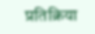प्रतिक्रिया